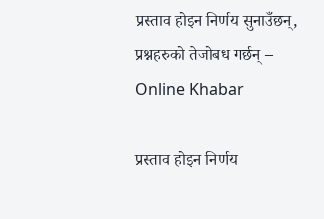प्रस्ताव होइन निर्णय सुनाउँछन्, प्रश्नहरुको तेजोबध गर्छन् – Online Khabar

प्रस्ताव होइन निर्णय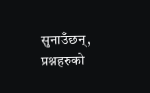सुनाउँछन्, प्रश्नहरुको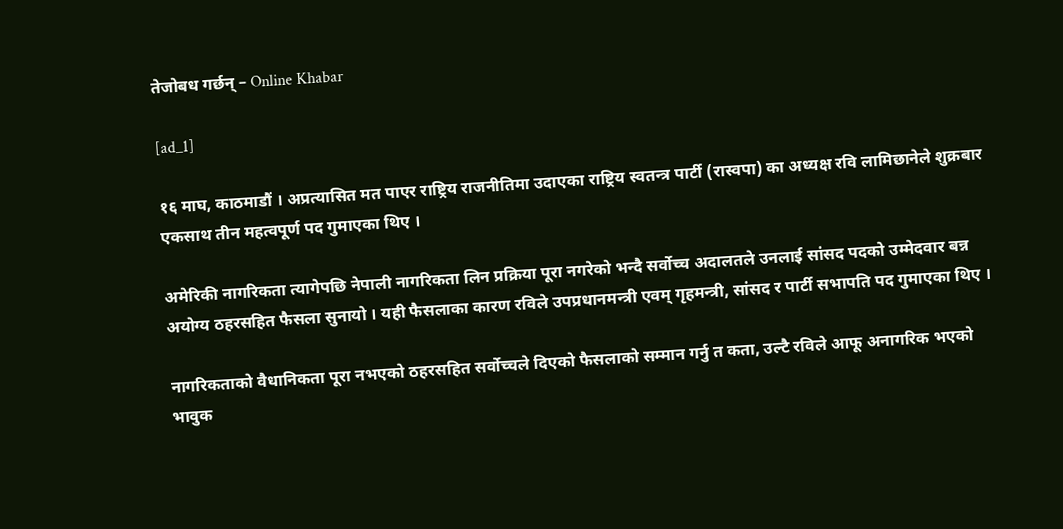तेजोबध गर्छन् – Online Khabar

[ad_1]

१६ माघ, काठमाडौं । अप्रत्यासित मत पाएर राष्ट्रिय राजनीतिमा उदाएका राष्ट्रिय स्वतन्त्र पार्टी (रास्वपा) का अध्यक्ष रवि लामिछानेले शुक्रबार एकसाथ तीन महत्वपूर्ण पद गुमाएका थिए ।

अमेरिकी नागरिकता त्यागेपछि नेपाली नागरिकता लिन प्रक्रिया पूरा नगरेको भन्दै सर्वोच्च अदालतले उनलाई सांसद पदको उम्मेदवार बन्न अयोग्य ठहरसहित फैसला सुनायो । यही फैसलाका कारण रविले उपप्रधानमन्त्री एवम् गृहमन्त्री, सांसद र पार्टी सभापति पद गुमाएका थिए ।

नागरिकताको वैधानिकता पूरा नभएको ठहरसहित सर्वोच्चले दिएको फैसलाको सम्मान गर्नु त कता, उल्टै रविले आफू अनागरिक भएको भावुक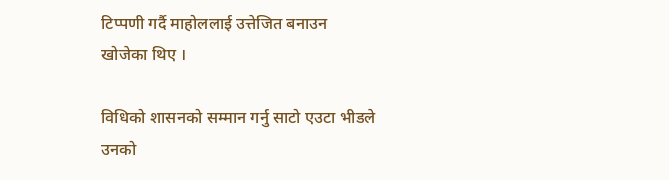टिप्पणी गर्दै माहोललाई उत्तेजित बनाउन खोजेका थिए ।

विधिको शासनको सम्मान गर्नु साटो एउटा भीडले उनको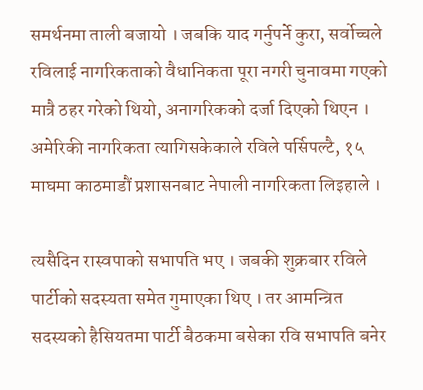समर्थनमा ताली बजायो । जबकि याद गर्नुपर्ने कुरा, सर्वोच्चले रविलाई नागरिकताको वैधानिकता पूरा नगरी चुनावमा गएको मात्रै ठहर गरेको थियो, अनागरिकको दर्जा दिएको थिएन । अमेरिकी नागरिकता त्यागिसकेकाले रविले पर्सिपल्टै, १५ माघमा काठमाडौं प्रशासनबाट नेपाली नागरिकता लिइहाले ।

त्यसैदिन रास्वपाको सभापति भए । जबकी शुक्रबार रविले पार्टीको सदस्यता समेत गुमाएका थिए । तर आमन्त्रित सदस्यको हैसियतमा पार्टी बैठकमा बसेका रवि सभापति बनेर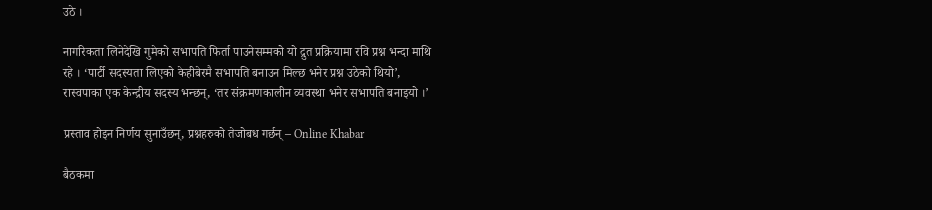उठे ।

नागरिकता लिनेदेखि गुमेको सभापति फिर्ता पाउनेसम्मको यो द्रुत प्रक्रियामा रवि प्रश्न भन्दा माथि रहे । ‘पार्टी सदस्यता लिएको केहीबेरमै सभापति बनाउन मिल्छ भनेर प्रश्न उठेको थियो’, रास्वपाका एक केन्द्रीय सदस्य भन्छन्, ‘तर संक्रमणकालीन व्यवस्था भनेर सभापति बनाइयो ।’

प्रस्ताव होइन निर्णय सुनाउँछन्, प्रश्नहरुको तेजोबध गर्छन् – Online Khabar

बैठकमा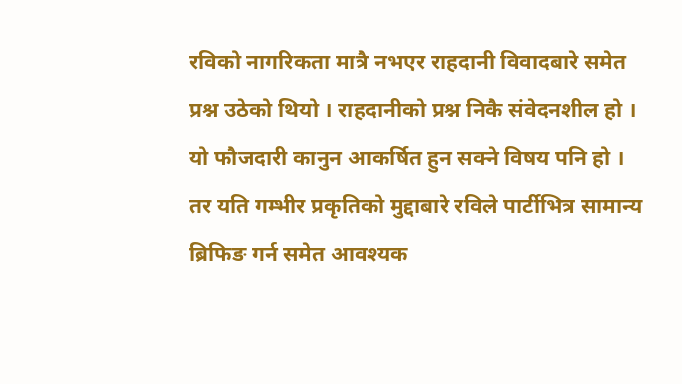रविको नागरिकता मात्रै नभएर राहदानी विवादबारे समेत प्रश्न उठेको थियो । राहदानीको प्रश्न निकै संवेदनशील हो । यो फौजदारी कानुन आकर्षित हुन सक्ने विषय पनि हो । तर यति गम्भीर प्रकृतिको मुद्दाबारे रविले पार्टीभित्र सामान्य ब्रिफिङ गर्न समेत आवश्यक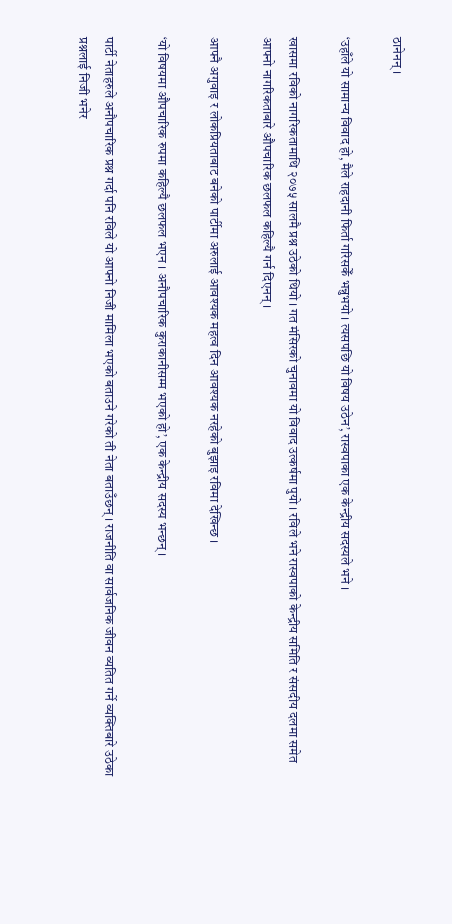ठानेनन् ।

‘उहाँले यो सामान्य विवाद हो, मैले राहदानी फिर्ता गरिसकेँ भन्नुभयो । त्यसपछि यो विषय उठेन’, रास्वपाका एक केन्द्रीय सदस्यले भने ।

खासमा रविको नागरिकतामाथि २०७५ सालमै प्रश्न उठेको थियो । गत मंसिरको चुनावमा यो विवाद उत्कर्षमा पुयो । रविले भने रास्वपाको केन्द्रीय समिति र संसदीय दलमा समेत आफ्नो नागरिकताबारे औपचारिक छलफल कहिल्यै गर्न दिएनन् ।

आफ्नै अगुवाइ र लोकप्रियताबाट बनेको पार्टीमा अरुलाई आवश्यक महत्व दिन आवश्यक नरहेको बुझाइ रविमा देखिन्छ ।

‘यो विषयमा औपचारिक रुपमा कहिल्यै छलफल भएन । अनौपचारिक कुराकानीसम्म भएको हो’, एक केन्द्रीय सदस्य भन्छन् ।

पार्टी नेताहरुले अनौपचारिक प्रश्न गर्दा पनि रविले यो आफ्नो निजी मामिला भएको बताउने गरेको ती नेता बताउँछन् । राजनीति वा सार्वजनिक जीवन व्यतित गर्ने व्यक्तिबारे उठेका प्रश्नलाई निजी भनेर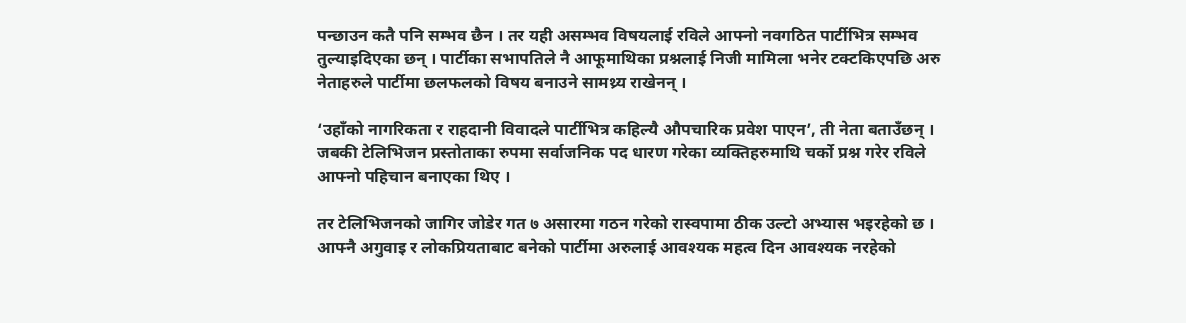पन्छाउन कतै पनि सम्भव छैन । तर यही असम्भव विषयलाई रविले आफ्नो नवगठित पार्टीभित्र सम्भव तुल्याइदिएका छन् । पार्टीका सभापतिले नै आफूमाथिका प्रश्नलाई निजी मामिला भनेर टक्टकिएपछि अरु नेताहरुले पार्टीमा छलफलको विषय बनाउने सामथ्र्य राखेनन् ।

‘उहाँको नागरिकता र राहदानी विवादले पार्टीभित्र कहिल्यै औपचारिक प्रवेश पाएन’, ती नेता बताउँछन् । जबकी टेलिभिजन प्रस्तोताका रुपमा सर्वाजनिक पद धारण गरेका व्यक्तिहरुमाथि चर्को प्रश्न गरेर रविले आफ्नो पहिचान बनाएका थिए ।

तर टेलिभिजनको जागिर जोडेर गत ७ असारमा गठन गरेको रास्वपामा ठीक उल्टो अभ्यास भइरहेको छ । आफ्नै अगुवाइ र लोकप्रियताबाट बनेको पार्टीमा अरुलाई आवश्यक महत्व दिन आवश्यक नरहेको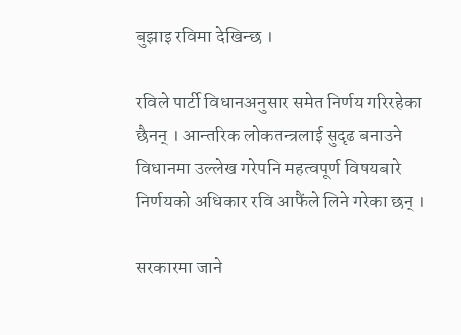बुझाइ रविमा देखिन्छ ।

रविले पार्टी विधानअनुसार समेत निर्णय गरिरहेका छैनन् । आन्तरिक लोकतन्त्रलाई सुदृढ बनाउने विधानमा उल्लेख गरेपनि महत्वपूर्ण विषयबारे निर्णयको अधिकार रवि आफैंले लिने गरेका छन् ।

सरकारमा जाने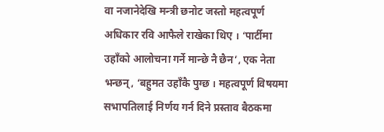वा नजानेदेखि मन्त्री छनोट जस्तो महत्वपूर्ण अधिकार रवि आफैले राखेका थिए । ‘पार्टीमा उहाँको आलोचना गर्ने मान्छे नै छैन’, एक नेता भन्छन्, ‘बहुमत उहाँकै पुग्छ । महत्वपूर्ण विषयमा सभापतिलाई निर्णय गर्न दिने प्रस्ताव बैठकमा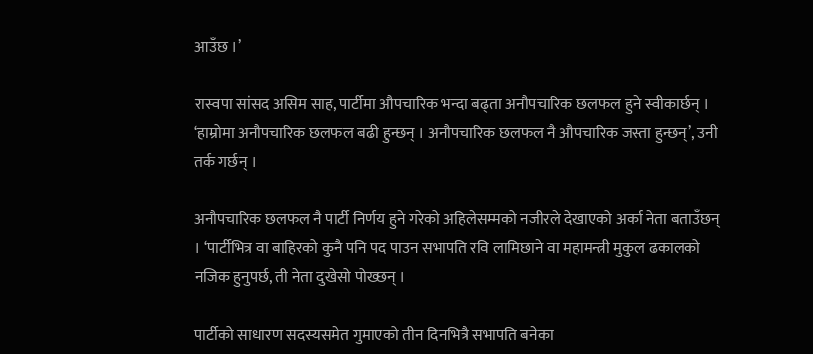आउँछ ।’

रास्वपा सांसद असिम साह, पार्टीमा औपचारिक भन्दा बढ्ता अनौपचारिक छलफल हुने स्वीकार्छन् । ‘हाम्रोमा अनौपचारिक छलफल बढी हुन्छन् । अनौपचारिक छलफल नै औपचारिक जस्ता हुन्छन्’, उनी तर्क गर्छन् ।

अनौपचारिक छलफल नै पार्टी निर्णय हुने गरेको अहिलेसम्मको नजीरले देखाएको अर्का नेता बताउँछन् । ‘पार्टीभित्र वा बाहिरको कुनै पनि पद पाउन सभापति रवि लामिछाने वा महामन्त्री मुकुल ढकालको नजिक हुनुपर्छ, ती नेता दुखेसो पोख्छन् ।

पार्टीको साधारण सदस्यसमेत गुमाएको तीन दिनभित्रै सभापति बनेका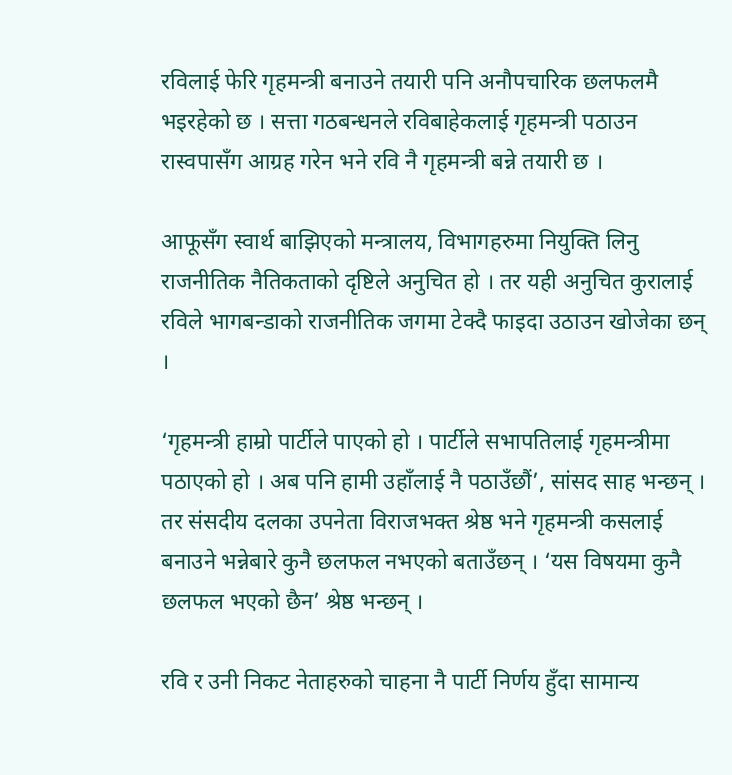रविलाई फेरि गृहमन्त्री बनाउने तयारी पनि अनौपचारिक छलफलमै भइरहेको छ । सत्ता गठबन्धनले रविबाहेकलाई गृहमन्त्री पठाउन रास्वपासँग आग्रह गरेन भने रवि नै गृहमन्त्री बन्ने तयारी छ ।

आफूसँग स्वार्थ बाझिएको मन्त्रालय, विभागहरुमा नियुक्ति लिनु राजनीतिक नैतिकताको दृष्टिले अनुचित हो । तर यही अनुचित कुरालाई रविले भागबन्डाको राजनीतिक जगमा टेक्दै फाइदा उठाउन खोजेका छन् ।

‘गृहमन्त्री हाम्रो पार्टीले पाएको हो । पार्टीले सभापतिलाई गृहमन्त्रीमा पठाएको हो । अब पनि हामी उहाँलाई नै पठाउँछौं’, सांसद साह भन्छन् । तर संसदीय दलका उपनेता विराजभक्त श्रेष्ठ भने गृहमन्त्री कसलाई बनाउने भन्नेबारे कुनै छलफल नभएको बताउँछन् । ‘यस विषयमा कुनै छलफल भएको छैन’ श्रेष्ठ भन्छन् ।

रवि र उनी निकट नेताहरुको चाहना नै पार्टी निर्णय हुँदा सामान्य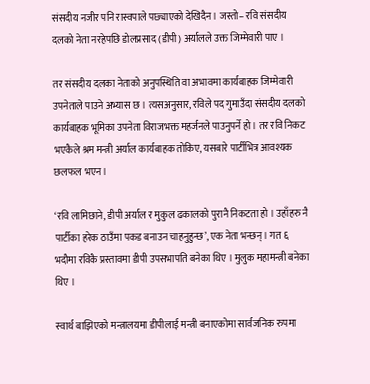संसदीय नजीर पनि रास्वपाले पछ्याएको देखिदैन । जस्तो– रवि संसदीय दलको नेता नरहेपछि डोलप्रसाद (डीपी) अर्यालले उक्त जिम्मेवारी पाए ।

तर संसदीय दलका नेताको अनुपस्थिति वा अभावमा कार्यबाहक जिम्मेवारी उपनेताले पाउने अभ्यास छ । त्यसअनुसार, रविले पद गुमाउँदा संसदीय दलको कार्यबाहक भूमिका उपनेता विराजभक्त महर्जनले पाउनुपर्ने हो । तर रवि निकट भएकैले श्रम मन्त्री अर्याल कार्यबाहक तोकिए, यसबारे पार्टीभित्र आवश्यक छलफल भएन ।

‘रवि लामिछाने, डीपी अर्याल र मुकुल ढकालको पुरानै निकटता हो । उहाँहरु नै पार्टीका हरेक ठाउँमा पकड बनाउन चाहनुहुन्छ’, एक नेता भन्छन् । गत ६ भदौमा रविकै प्रस्तावमा डीपी उपसभापति बनेका थिए । मुलुक महामन्त्री बनेका थिए ।

स्वार्थ बाझिएको मन्त्रालयमा डीपीलाई मन्त्री बनाएकोमा सार्वजनिक रुपमा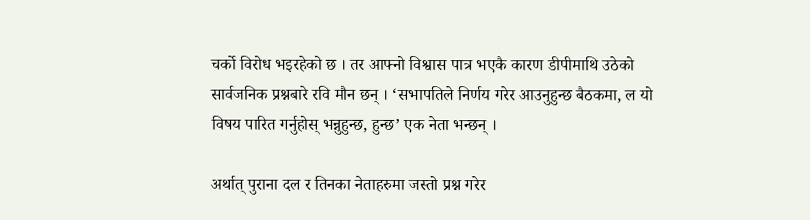चर्को विरोध भइरहेको छ । तर आफ्नो विश्वास पात्र भएकै कारण डीपीमाथि उठेको सार्वजनिक प्रश्नबारे रवि मौन छन् । ‘सभापतिले निर्णय गरेर आउनुहुन्छ बैठकमा, ल यो विषय पारित गर्नुहोस् भन्नुहुन्छ, हुन्छ’ एक नेता भन्छन् ।

अर्थात् पुराना दल र तिनका नेताहरुमा जस्तो प्रश्न गरेर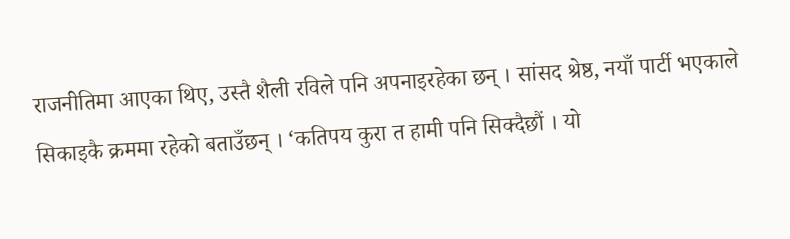राजनीतिमा आएका थिए, उस्तै शैली रविले पनि अपनाइरहेका छन् । सांसद श्रेष्ठ, नयाँ पार्टी भएकाले सिकाइकै क्रममा रहेको बताउँछन् । ‘कतिपय कुरा त हामी पनि सिक्दैछौं । यो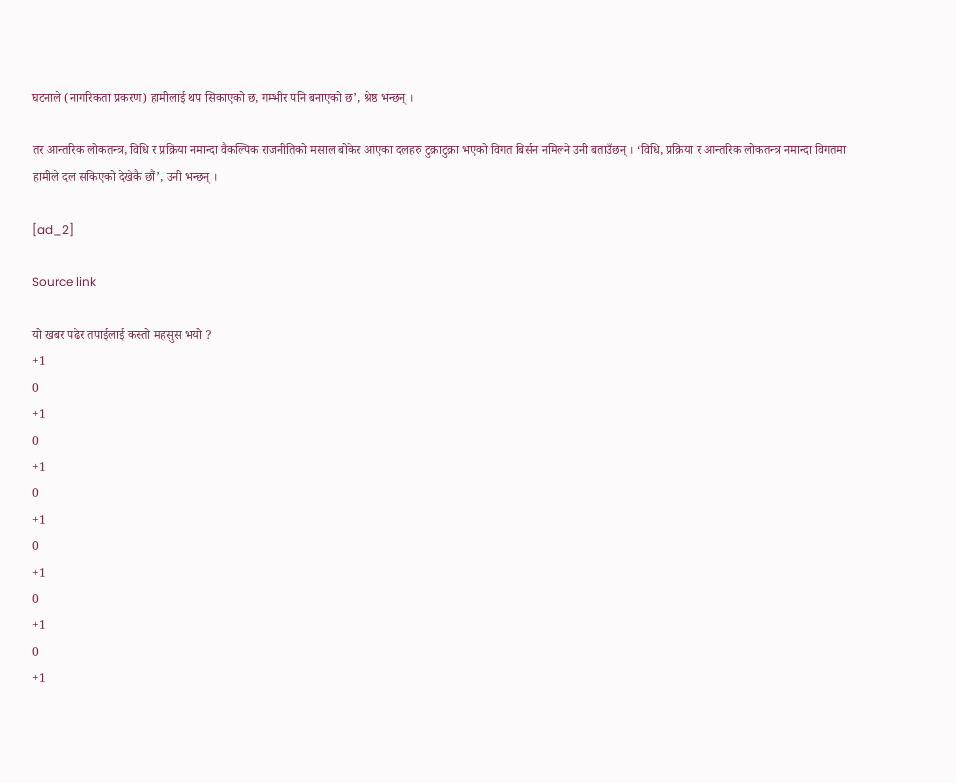घटनाले (नागरिकता प्रकरण) हामीलाई थप सिकाएको छ, गम्भीर पनि बनाएको छ’, श्रेष्ठ भन्छन् ।

तर आन्तरिक लोकतन्त्र, विधि र प्रक्रिया नमान्दा वैकल्पिक राजनीतिको मसाल बोकेर आएका दलहरु टुक्राटुक्रा भएको विगत बिर्सन नमिल्ने उनी बताउँछन् । ‘विधि, प्रक्रिया र आन्तरिक लोकतन्त्र नमान्दा विगतमा हामीले दल सकिएको देखेकै छौं’, उनी भन्छन् ।

[ad_2]

Source link

यो खबर पढेर तपाईलाई कस्तो महसुस भयो ?
+1
0
+1
0
+1
0
+1
0
+1
0
+1
0
+1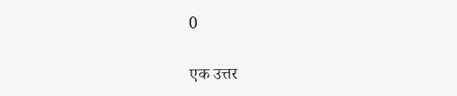0

एक उत्तर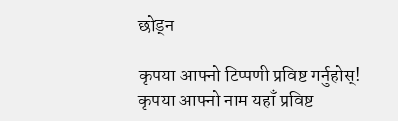छोड्न

कृपया आफ्नो टिप्पणी प्रविष्ट गर्नुहोस्!
कृपया आफ्नो नाम यहाँ प्रविष्ट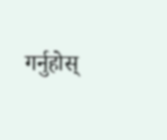गर्नुहोस्